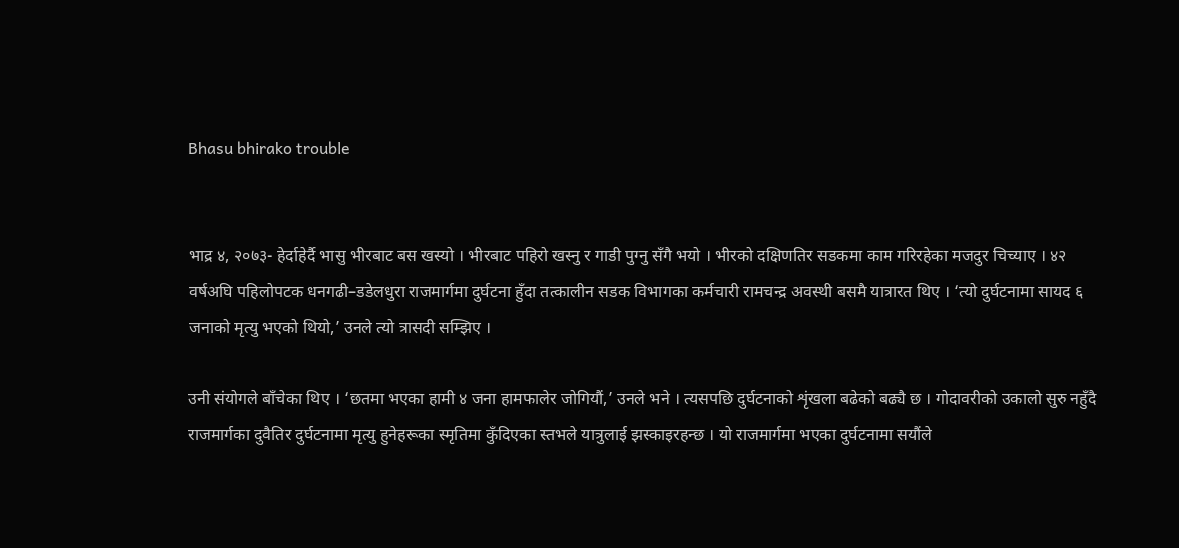Bhasu bhirako trouble


भाद्र ४, २०७३- हेर्दाहेर्दै भासु भीरबाट बस खस्यो । भीरबाट पहिरो खस्नु र गाडी पुग्नु सँगै भयो । भीरको दक्षिणतिर सडकमा काम गरिरहेका मजदुर चिच्याए । ४२ वर्षअघि पहिलोपटक धनगढी–डडेलधुरा राजमार्गमा दुर्घटना हुँदा तत्कालीन सडक विभागका कर्मचारी रामचन्द्र अवस्थी बसमै यात्रारत थिए । ‘त्यो दुर्घटनामा सायद ६ जनाको मृत्यु भएको थियो,’ उनले त्यो त्रासदी सम्झिए ।

उनी संयोगले बाँचेका थिए । ‘छतमा भएका हामी ४ जना हामफालेर जोगियौं,’ उनले भने । त्यसपछि दुर्घटनाको शृंखला बढेको बढ्यै छ । गोदावरीको उकालो सुरु नहुँदै राजमार्गका दुवैतिर दुर्घटनामा मृत्यु हुनेहरूका स्मृतिमा कुँदिएका स्तभले यात्रुलाई झस्काइरहन्छ । यो राजमार्गमा भएका दुर्घटनामा सयौंले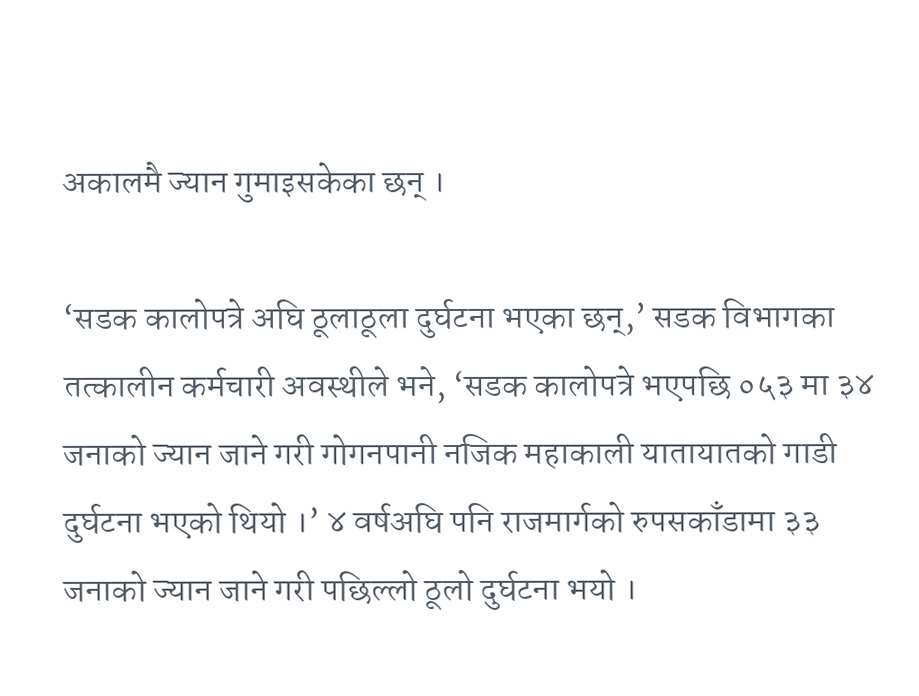अकालमै ज्यान गुमाइसकेका छन् ।

‘सडक कालोपत्रे अघि ठूलाठूला दुर्घटना भएका छन्,’ सडक विभागका तत्कालीन कर्मचारी अवस्थीले भने, ‘सडक कालोपत्रे भएपछि ०५३ मा ३४ जनाको ज्यान जाने गरी गोगनपानी नजिक महाकाली यातायातको गाडी दुर्घटना भएको थियो ।’ ४ वर्षअघि पनि राजमार्गको रुपसकाँडामा ३३ जनाको ज्यान जाने गरी पछिल्लो ठूलो दुर्घटना भयो ।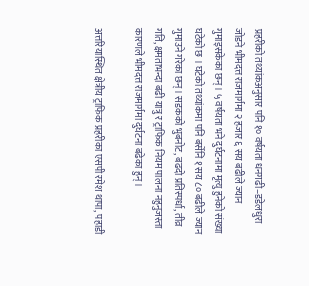प्रहरीको तथ्यांकअनुसार पनि १० वर्षयता धनगढी–डडेलधुरा जोडने भीमदत्त राजमार्गमा २ हजार ६ सय बढीले ज्यान गुमाइसकेका छन् । ५ वर्षयता भने दुर्घटनामा मृत्यु हुनेको संख्या घटेको छ । घटेको तथ्यांकमा पनि बर्सेनि १ सय ८० बढीले ज्यान गुमाउने गरेका छन् । सडकको भुबनोट, बढदो प्रतिस्पर्धा, तीव्र गति, क्षमताभन्दा बढी यात्रु र ट्राफिक नियम पालना नहुनुजस्ता कारणले भीमदत्त राजमार्गमा दुर्घटना बढेका हुन् ।

अत्तरियास्थित क्षेत्रीय ट्राफिक प्रहरीका एसपी रमेश थापा, पहाडी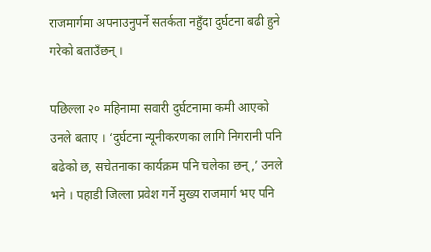राजमार्गमा अपनाउनुपर्ने सतर्कता नहुँदा दुर्घटना बढी हुने गरेको बताउँछन् ।

पछिल्ला २० महिनामा सवारी दुर्घटनामा कमी आएको उनले बताए । ‘दुर्घटना न्यूनीकरणका लागि निगरानी पनि बढेको छ, सचेतनाका कार्यक्रम पनि चलेका छन्,’ उनले भने । पहाडी जिल्ला प्रवेश गर्ने मुख्य राजमार्ग भए पनि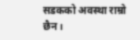सडकको अवस्था राम्रो छैन ।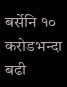बर्सेनि १० करोडभन्दा बढी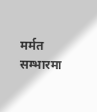मर्मत सम्भारमा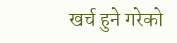खर्च हुने गरेको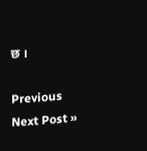छ ।

Previous
Next Post »